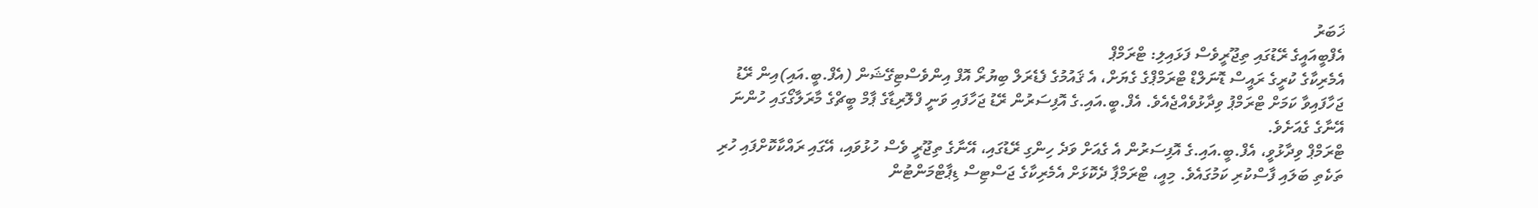ޚަބަރު
އެފްބީއައީގެ ރޭޑުގައި ތިޖޫރީވެސް ފަޅައިލި: ޓްރަމްޕް
އެމެރިކާގެ ކުރީގެ ރައީސް ޑޮނަލްޑް ޓްރަމްޕްގެ ގެޔަށް، އެ ޤައުމުގެ ފެޑެރަލް ބިޔުރޯ އޮފް އިންވެސްޓިގޭޝަން (އެފް.ބީ.އައި)އިން ރޭޑު ޖަހާފައިވާ ކަމަށް ޓްރަމްޕު ވިދާޅުވެއްޖެއެވެ. އެފް.ބީ.އައި.ގެ އޮފިސަރުން ރޭޑު ޖަހާފައި ވަނީ ފްލޮރިޑާގެ ޕާމް ބީޗްގެ މާރަލާގޯގައި ހުންނަ އޭނާގެ ގެއަށެވެ.
ޓްރަމްޕް ވިދާޅުވީ، އެފް.ބީ.އައި.ގެ އޮފިސަރުން އެ ގެއަށް ވަދެ ހިންގި ރޭޑުގައި، އޭނާގެ ތިޖޫރީ ވެސް ހުޅުވައި، އޭގައި ރައްކާކޮށްފައި ހުރި ތަކެތި ބަލައި ފާސްކުރި ކަމުގައެވެ. މިއީ، ޓްރަމްޕާ ދެކޮޅަށް އެމެރިކާގެ ޖަސްޓިސް ޑިޕާޓްމަންޓުން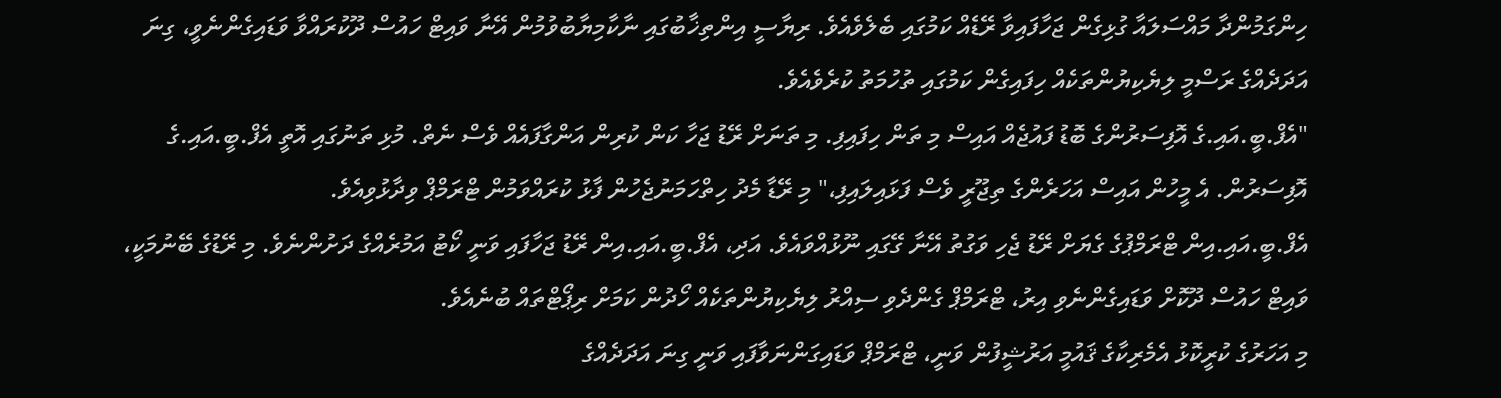ހިންގަމުންދާ މައްސަލައާ ގުޅިގެން ޖަހާފައިވާ ރޭޑެއް ކަމުގައި ބެލެވެއެވެ. ރިޔާސީ އިންތިޚާބުގައި ނާކާމިޔާބުވުމުން އޭނާ ވައިޓް ހައުސް ދޫކުރައްވާ ވަޑައިގެންނެވީ، ގިނަ އަދަދެއްގެ ރަސްމީ ލިޔެކިޔުންތަކެއް ހިފައިގެން ކަމުގައި ތުހުމަތު ކުރެވެއެވެ.
"އެފް.ބީ.އައި.ގެ އޮފިސަރުންގެ ބޮޑު ފައުޖެއް އައިސް މި ތަން ހިފައިފި. މި ތަނަށް ރޭޑު ޖަހާ ކަން ކުރިން އަންގާފައެއް ވެސް ނެތް. މުޅި ތަނުގައި އޮތީ އެފް.ބީ.އައި.ގެ އޮފިސަރުން. އެ މީހުން އައިސް އަހަރެންގެ ތިޖޫރީ ވެސް ފަޅައިލައިފި،" މި ރޭޑާ މެދު ހިތްހަމަނުޖެހުން ފާޅު ކުރައްވަމުން ޓްރަމްޕް ވިދާޅުވިއެވެ.
އެފް.ބީ.އައި.އިން ޓްރަމްޕުގެ ގެޔަށް ރޭޑު ޖެހި ވަގުތު އޭނާ ގޭގައި ނޫޅުއްވައެވެ. އަދި، އެފް.ބީ.އައި.އިން ރޭޑު ޖަހާފައި ވަނީ ކޯޓު އަމުރެއްގެ ދަށުންނެވެ. މި ރޭޑުގެ ބޭނުމަކީ، ވައިޓް ހައުސް ދޫކޮށް ވަޑައިގެންނެވި އިރު، ޓްރަމްޕް ގެންދެވި ސިއްރު ލިޔެކިޔުންތަކެއް ހޯދުން ކަމަށް ރިޕޯޓްތައް ބުނެއެވެ.
މި އަހަރުގެ ކުރީކޮޅު އެމެރިކާގެ ޤައުމީ އަރުޝީފުން ވަނީ، ޓްރަމްޕް ވަޑައިގަންނަވާފައި ވަނީ ގިނަ އަދަދެއްގެ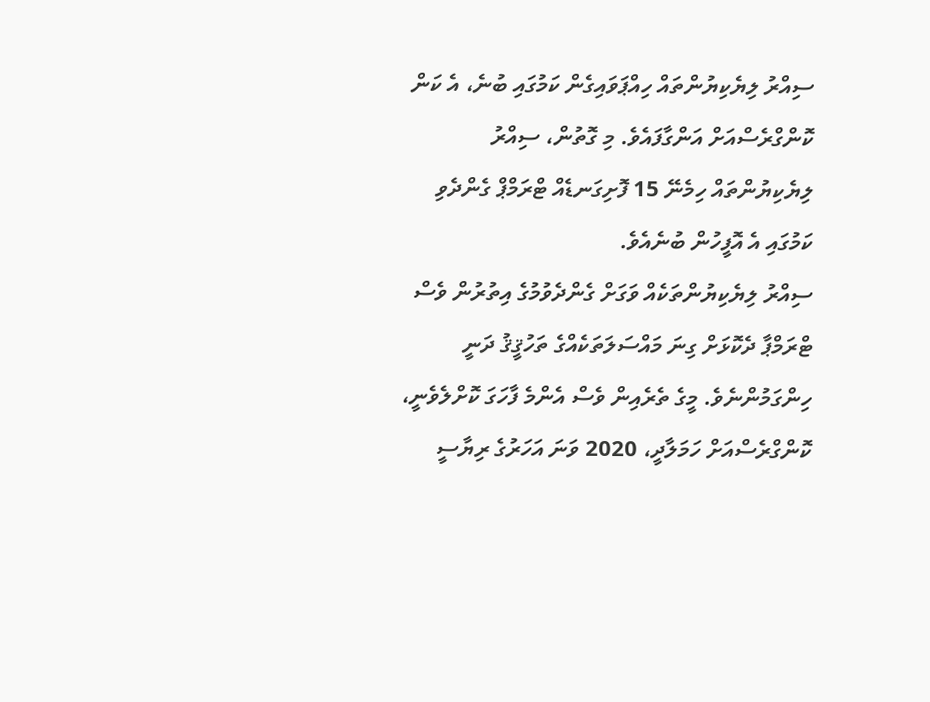ސިއްރު ލިޔެކިޔުންތައް ހިއްޕަވައިގެން ކަމުގައި ބުނެ، އެ ކަން ކޮންގްރެސްއަށް އަންގާފައެވެ. މި ގޮތުން، ސިއްރު ލިޔެކިޔުންތައް ހިމެނޭ 15 ފޮށިގަނޑެއް ޓްރަމްޕް ގެންދެވި ކަމުގައި އެ އޮފީހުން ބުނެއެވެ.
ސިއްރު ލިޔެކިޔުންތަކެއް ވަގަށް ގެންދެވުމުގެ އިތުރުން ވެސް ޓްރަމްޕާ ދެކޮޅަށް ގިނަ މައްސަލަތަކެއްގެ ތަހުޤީޤު ދަނީ ހިންގަމުންނެވެ. މީގެ ތެރެއިން ވެސް އެންމެ ފާހަގަ ކޮށްލެވެނީ، ކޮންގްރެސްއަށް ހަމަލާދީ، 2020 ވަނަ އަހަރުގެ ރިޔާސީ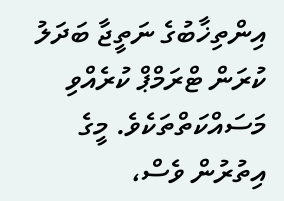އިންތިޚާބުގެ ނަތީޖާ ބަދަލު ކުރަން ޓްރަމްޕް ކުރެއްވި މަސައްކަތްތަކެވެ. މީގެ އިތުރުން ވެސް،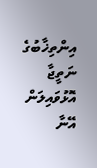އިންތިޚާބުގެ ނަތީޖާ އޮޅުވައިލަން އޭނާ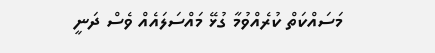މަސައްކަތް ކުރެއްވުމާ ގުޅޭ މައްސަލައެއް ވެސް ދަނީ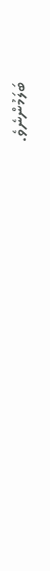ބަލަމުންނެވެ.